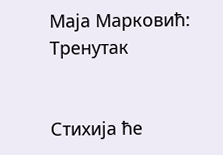Маја Марковић: Тренутак


Стихија ће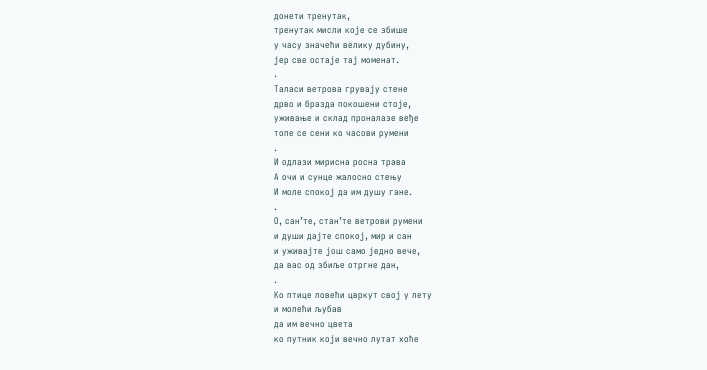донети тренутак,
тренутак мисли које се збише
у часу значећи велику дубину,
јер све остаје тај моменат.
.
Таласи ветрова грувају стене
дрво и бразда покошени стоје,
уживање и склад проналазе веђе
топе се сени ко часови румени
.
И одлази мирисна росна трава
А очи и сунце жалосно стењу
И моле спокој да им душу гане.
.
О, сан’те, стан’те ветрови румени
и души дајте спокој, мир и сан
и уживајте још само једно вече,
да вас од збиље отргне дан,
.
Ко птице ловећи цвркут свој у лету
и молећи љубав
да им вечно цвета
ко путник који вечно лутат хоће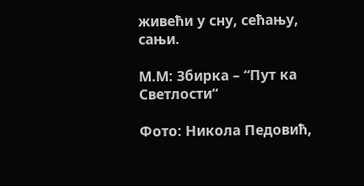живећи у сну, сећању, сањи.

М.М: Збирка – “Пут ка Светлости“

Фото: Никола Педовић,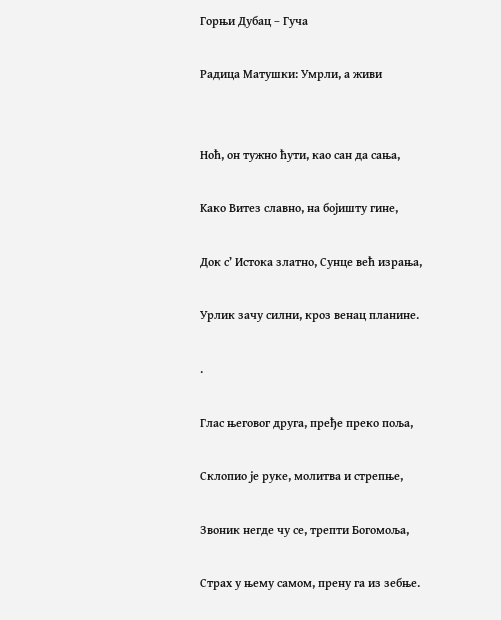Горњи Дубац – Гуча

Радица Матушки: Умрли, а живи


Ноћ, он тужно ћути, као сан да сања,

Kако Витез славно, на бојишту гине,

Док с’ Истока златно, Сунце већ израња,

Урлик зачу силни, кроз венац планине.

.

Глас његовог друга, пређе преко поља,

Склопио је руке, молитва и стрепње,

Звоник негде чу се, трепти Богомоља,

Страх у њему самом, прену га из зебње.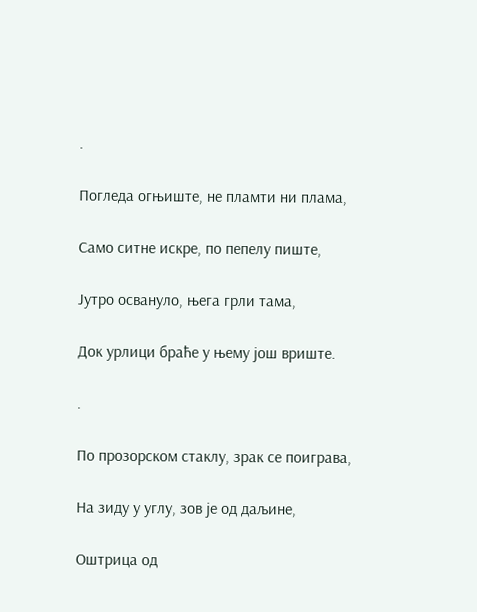.

Погледа огњиште, не пламти ни плама,

Само ситне искре, по пепелу пиште,

Јутро освануло, њега грли тама,

Док урлици браће у њему још вриште.

.

По прозорском стаклу, зрак се поиграва,

На зиду у углу, зов је од даљине,

Оштрица од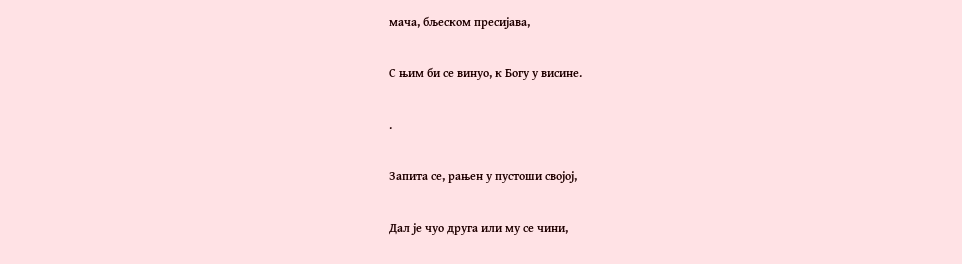мача, бљеском пресијава,

С њим би се винуо, к Богу у висине.

.

Запита се, рањен у пустоши својој,

Дал је чуо друга или му се чини,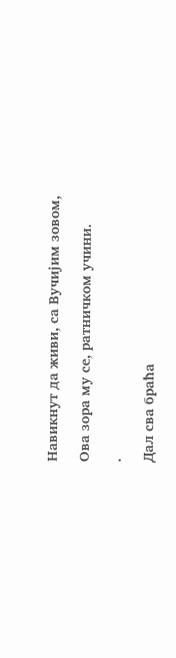Навикнут да живи, са Вучијим зовом,

Ова зора му се, ратничком учини.

.

Дал сва браћа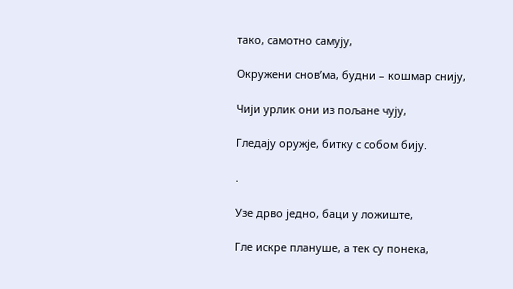тако, самотно самују,

Окружени снов’ма, будни – кошмар снију,

Чији урлик они из пољане чују,

Гледају оружје, битку с собом бију.

.

Узе дрво једно, баци у ложиште,

Гле искре плануше, а тек су понека,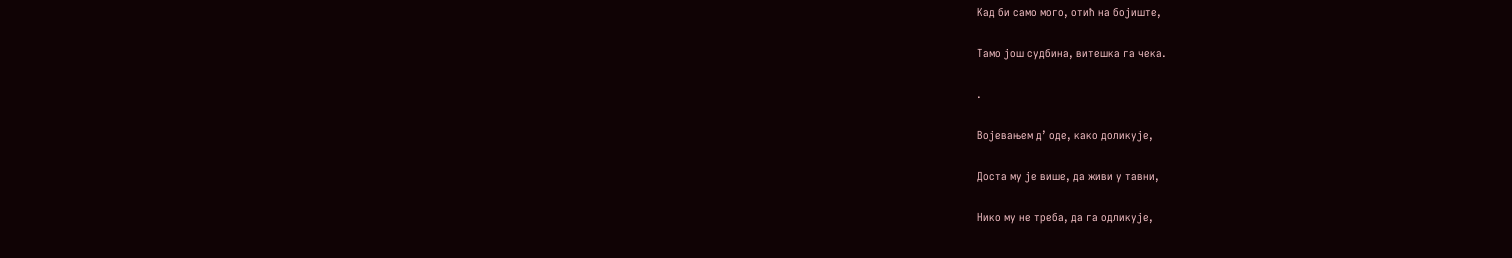Kад би само мого, отић на бојиште,

Тамо још судбина, витешка га чека.

.

Војевањем д’ оде, како доликује,

Доста му је више, да живи у тавни,

Нико му не треба, да га одликује,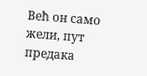Већ он само жели, пут предака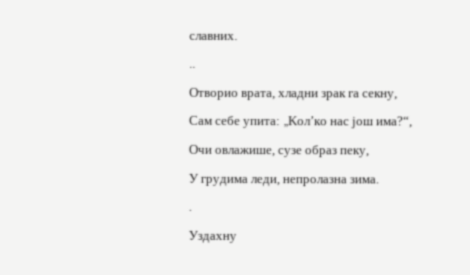славних.

..

Отворио врата, хладни зрак га секну,

Сам себе упита: „Kол’ко нас још има?“,

Очи овлажише, сузе образ пеку,

У грудима леди, непролазна зима.

.

Уздахну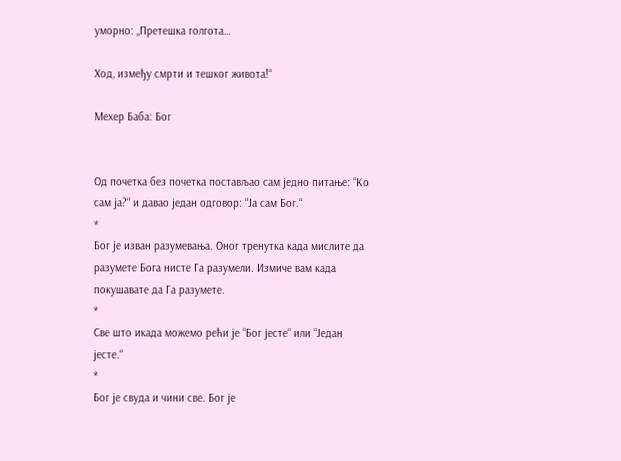уморно: „Претешка голгота…

Ход, између смрти и тешког живота!“

Мехер Баба: Бог


Од почетка без почетка постављао сам једно питање: “Ко сам ја?“ и давао један одговор: “Ја сам Бог.“
*
Бог је изван разумевања. Оног тренутка када мислите да разумете Бога нисте Га разумели. Измиче вам када покушавате да Га разумете.
*
Све што икада можемо рећи је “Бог јесте“ или “Један јесте.“
*
Бог је свуда и чини све. Бог је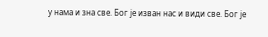у нама и зна све. Бог је изван нас и види све. Бог је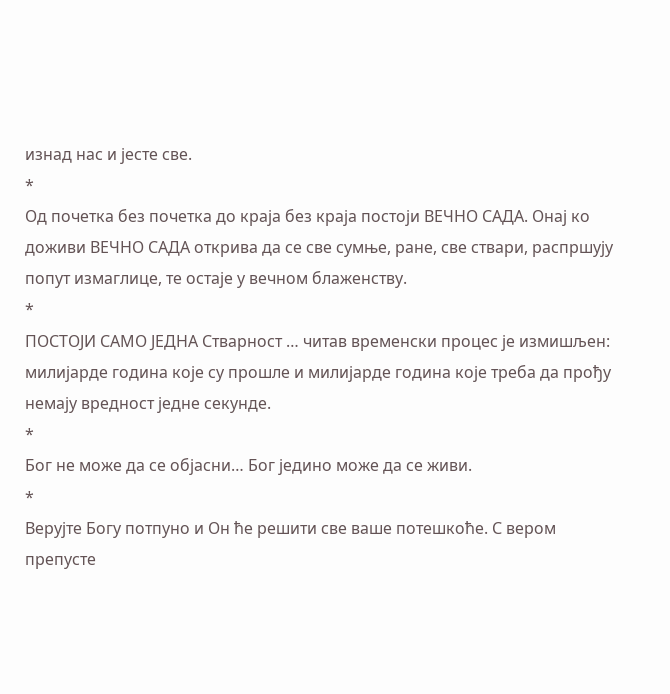изнад нас и јесте све.
*
Од почетка без почетка до краја без краја постоји ВЕЧНО САДА. Онај ко доживи ВЕЧНО САДА открива да се све сумње, ране, све ствари, распршују попут измаглице, те остаје у вечном блаженству.
*
ПОСТОЈИ САМО ЈЕДНА Стварност … читав временски процес је измишљен: милијарде година које су прошле и милијарде година које треба да прођу немају вредност једне секунде.
*
Бог не може да се објасни… Бог једино може да се живи.
*
Верујте Богу потпуно и Он ће решити све ваше потешкоће. С вером препусте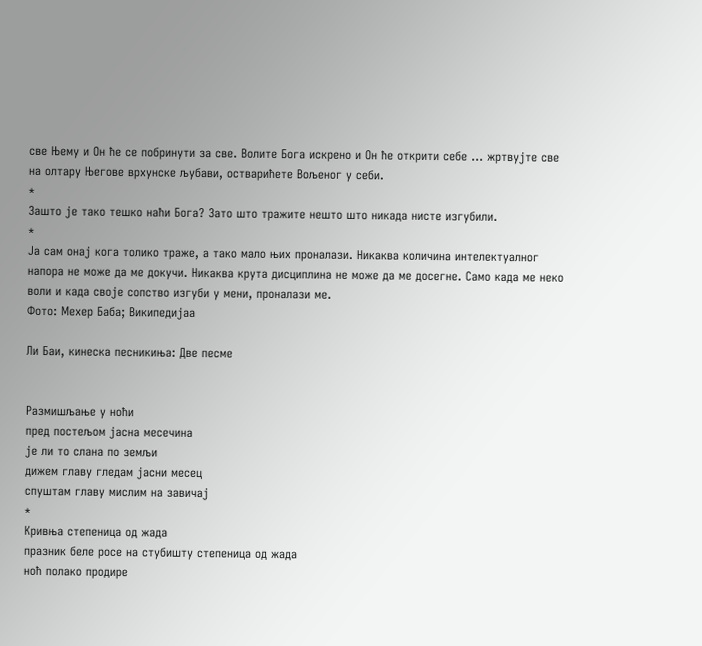све Њему и Он ће се побринути за све. Волите Бога искрено и Он ће открити себе … жртвујте све на олтару Његове врхунске љубави, остварићете Вољеног у себи.
*
Зашто је тако тешко наћи Бога? Зато што тражите нешто што никада нисте изгубили.
*
Ја сам онај кога толико траже, а тако мало њих проналази. Никаква количина интелектуалног напора не може да ме докучи. Никаква крута дисциплина не може да ме досегне. Само када ме неко воли и када своје сопство изгуби у мени, проналази ме.
Фото: Мехер Баба; Википедијаа

Ли Баи, кинеска песникиња: Две песме


Размишљање у ноћи
пред постељом јасна месечина
је ли то слана по земљи
дижем главу гледам јасни месец
спуштам главу мислим на завичај
*
Кривња степеница од жада
празник беле росе на стубишту степеница од жада
ноћ полако продире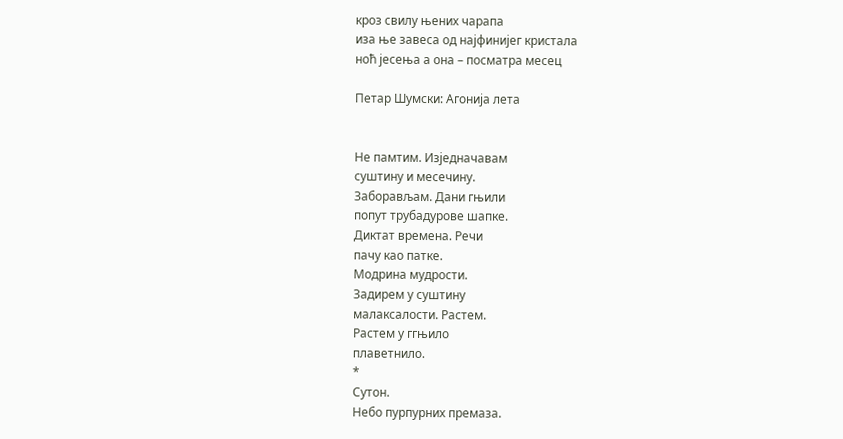кроз свилу њених чарапа
иза ње завеса од најфинијег кристала
ноћ јесења а она – посматра месец

Петар Шумски: Агонија лета


Не памтим. Изједначавам
суштину и месечину.
Заборављам. Дани гњили
попут трубадурове шапке.
Диктат времена. Речи
пачу као патке.
Модрина мудрости.
Задирем у суштину
малаксалости. Растем.
Растем у ггњило
плаветнило.
*
Сутон.
Небо пурпурних премаза.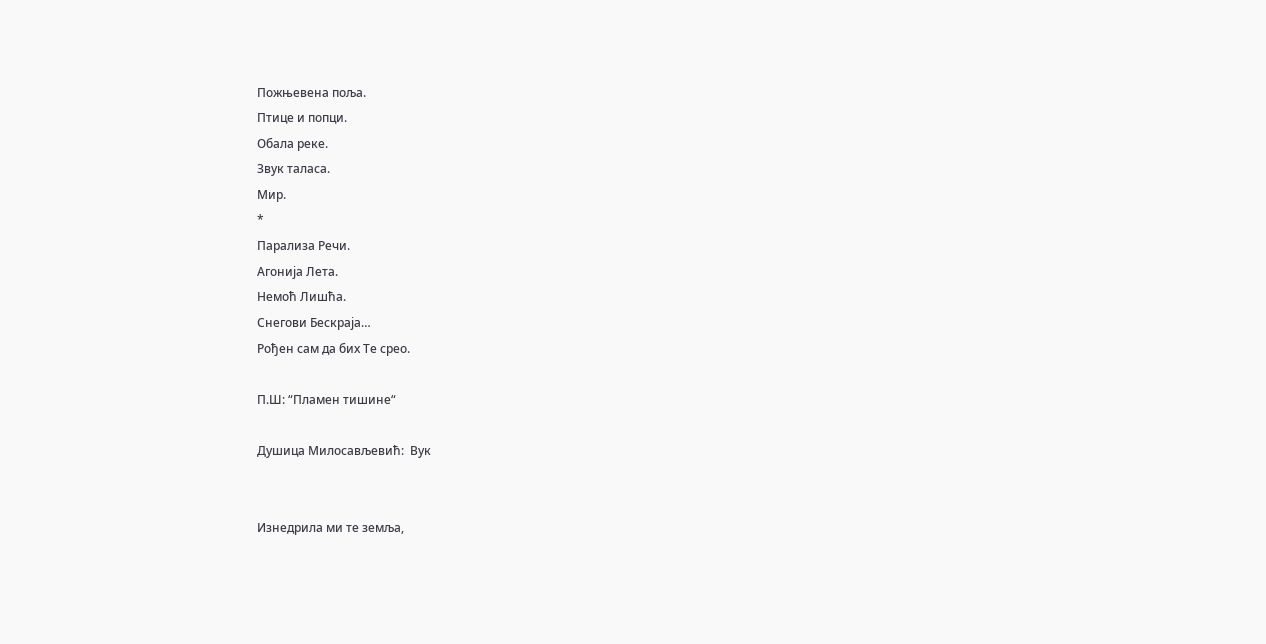Пожњевена поља.
Птице и попци.
Обала реке.
Звук таласа.
Мир.
*
Парализа Речи.
Агонија Лета.
Немоћ Лишћа.
Снегови Бескраја…
Рођен сам да бих Те срео.

П.Ш: “Пламен тишине“

Душица Милосављевић:  Вук


Изнедрила ми те земља,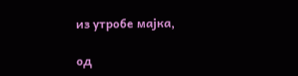из утробе мајка,

од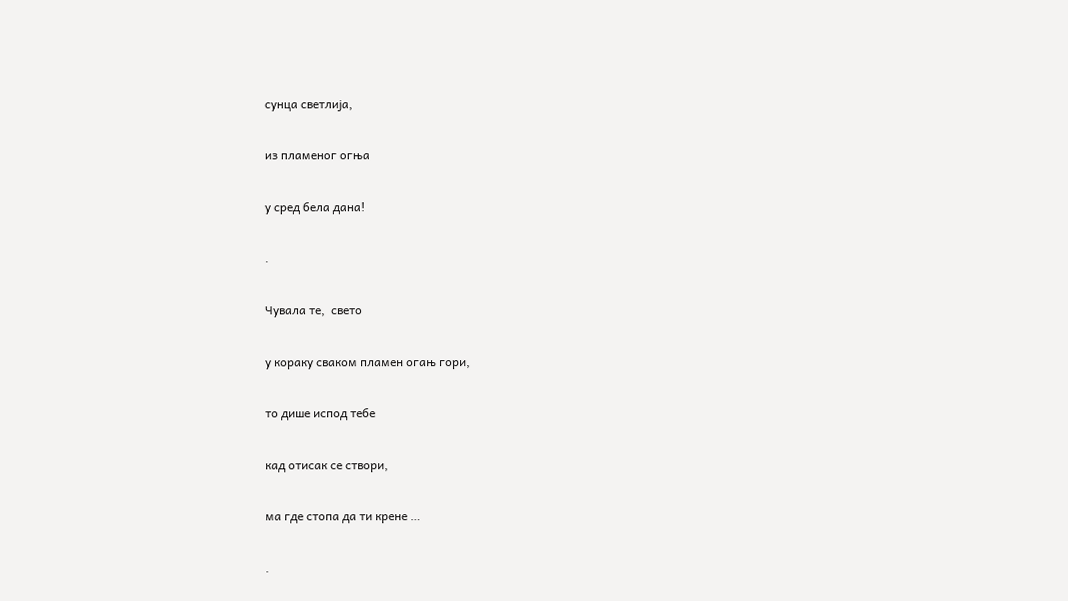сунца светлија,

из пламеног огња

у сред бела дана!

.

Чувала те,  свето

у кораку сваком пламен огањ гори,

то дише испод тебе

кад отисак се створи,

ма где стопа да ти крене …

.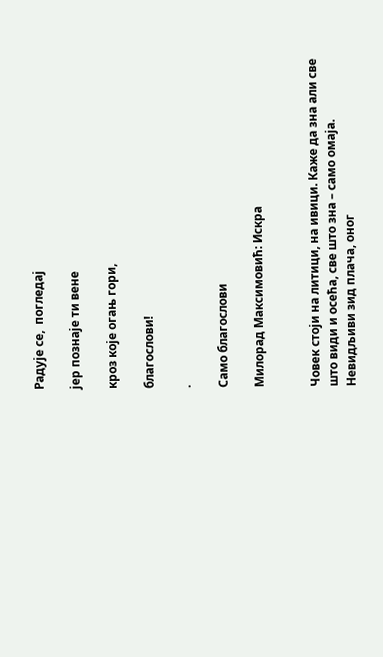Радује се,  погледај

јер познаје ти вене

кроз које огањ гори,

благослови!

.

Само благослови

Милорад Максимовић: Искра


Човек стоји на литици, на ивици. Каже да зна али све што види и осећа, све што зна – само омаја. Невидљиви зид плача, оног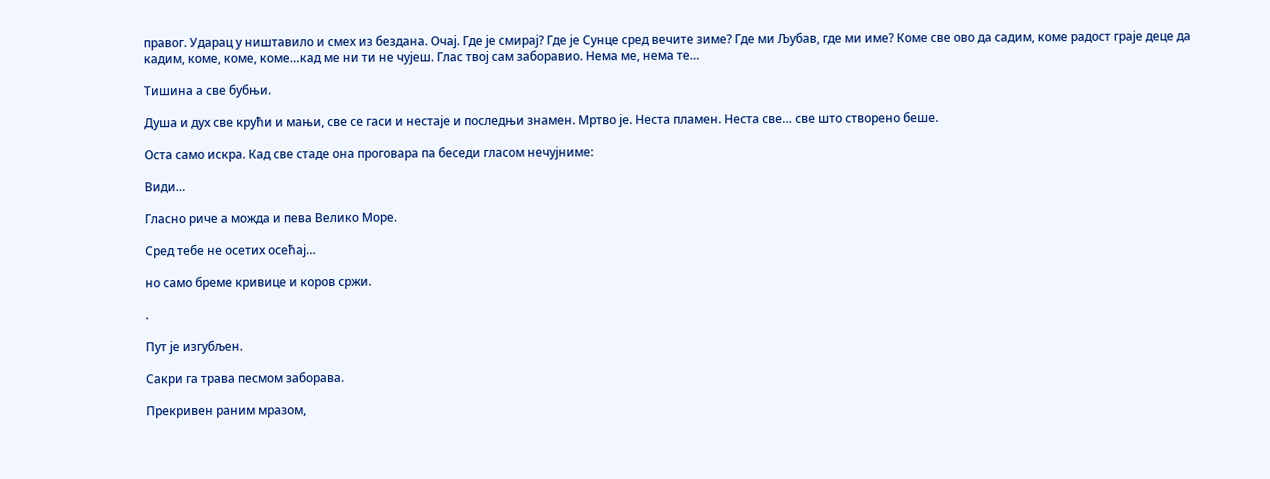правог. Ударац у ништавило и смех из бездана. Очај. Где је смирај? Где је Сунце сред вечите зиме? Где ми Љубав, где ми име? Коме све ово да садим, коме радост граје деце да кадим, коме, коме, коме…кад ме ни ти не чујеш. Глас твој сам заборавио. Нема ме, нема те…

Тишина а све бубњи.

Душа и дух све крући и мањи, све се гаси и нестаје и последњи знамен. Мртво је. Неста пламен. Неста све… све што створено беше.

Оста само искра. Кад све стаде она проговара па беседи гласом нечујниме:

Види…

Гласно риче а можда и пева Велико Море.

Сред тебе не осетих осећај…

но само бреме кривице и коров сржи.

.

Пут је изгубљен.

Сакри га трава песмом заборава.

Прекривен раним мразом,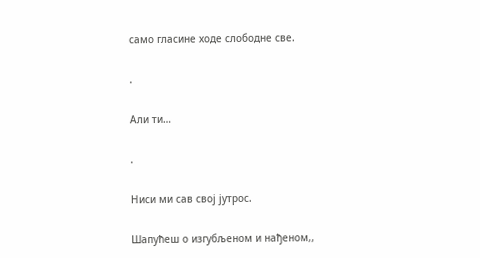само гласине ходе слободне све.

.

Али ти…

.

Ниси ми сав свој јутрос.

Шапућеш о изгубљеном и нађеном,,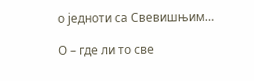о једноти са Свевишњим…

О – где ли то све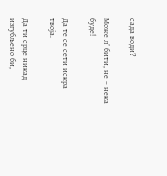сада води?

Може л’ бити, не – нека буде!

Да те се сети искра твоја.

Да ти срце никад изгубљено би,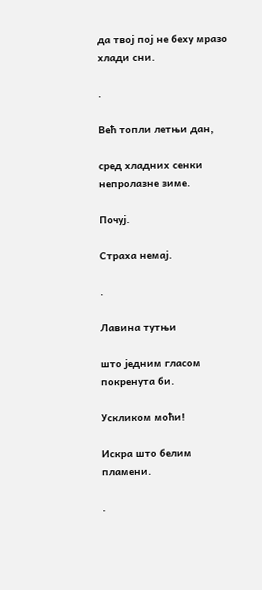да твој пој не беху мразо хлади сни.

.

Већ топли летњи дан,

сред хладних сенки непролазне зиме.

Почуј.

Страха немај.

.

Лавина тутњи

што једним гласом покренута би.

Ускликом моћи!

Искра што белим пламени.

.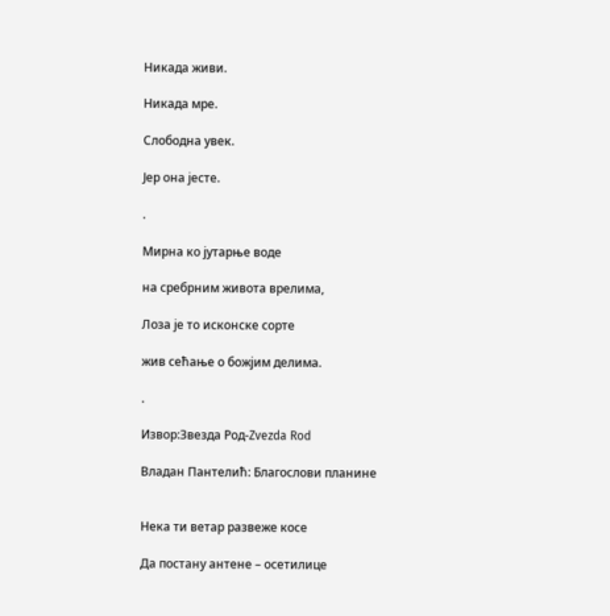Никада живи.

Никада мре.

Слободна увек.

Јер она јесте.

.

Мирна ко јутарње воде

на сребрним живота врелима,

Лоза је то исконске сорте

жив сећање о божјим делима.

.

Извор:Звезда Род-Zvezda Rod

Владан Пантелић: Благослови планине


Нека ти ветар развеже косе

Да постану антене – осетилице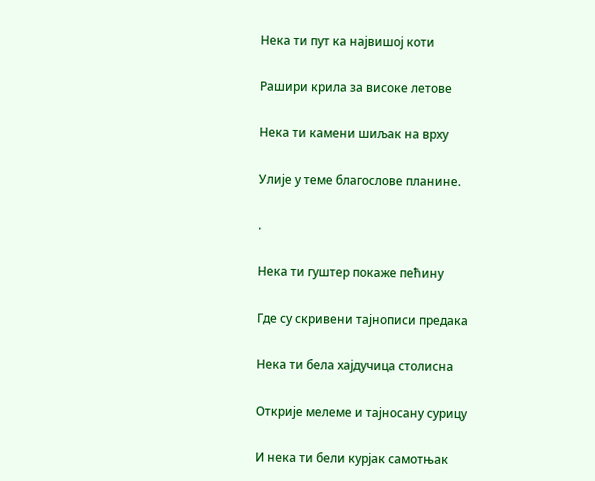Нека ти пут ка највишој коти

Рашири крила за високе летове

Нека ти камени шиљак на врху

Улије у теме благослове планине.

.

Нека ти гуштер покаже пећину

Где су скривени тајнописи предака

Нека ти бела хајдучица столисна

Открије мелеме и тајносану сурицу

И нека ти бели курјак самотњак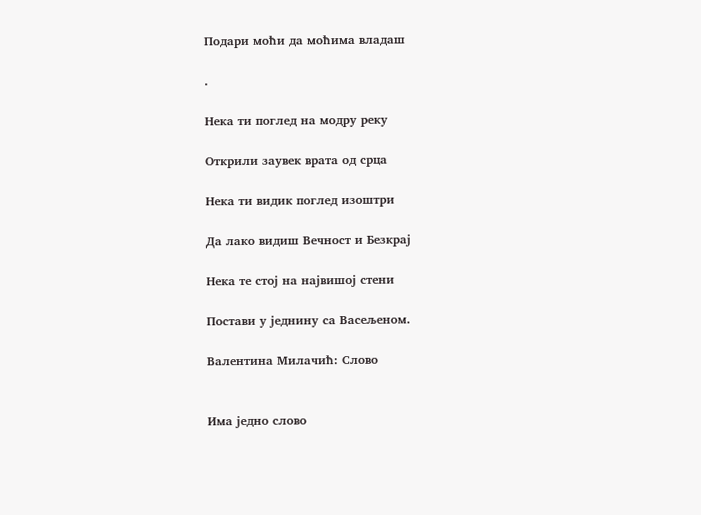Подари моћи да моћима владаш

.

Нека ти поглед на модру реку

Открили заувек врата од срца

Нека ти видик поглед изоштри

Да лако видиш Вечност и Безкрај

Нека те стој на највишој стени

Постави у једнину са Васељеном.

Валентина Милачић: Слово


Има једно слово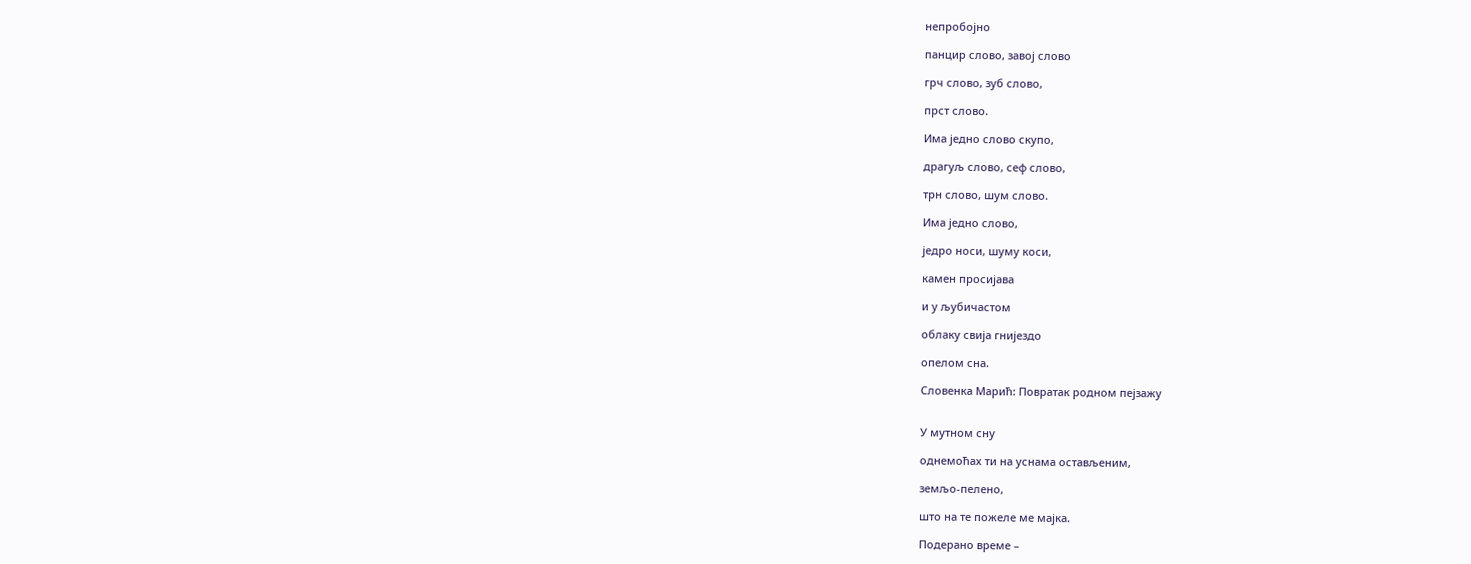непробојно

панцир слово, завој слово

грч слово, зуб слово,

прст слово.

Има једно слово скупо,

драгуљ слово, сеф слово,

трн слово, шум слово.

Има једно слово,

једро носи, шуму коси,

камен просијава

и у љубичастом

облаку свија гнијездо

опелом сна.

Словенка Марић: Повратак родном пејзажу


У мутном сну

однемоћах ти на уснама остављеним,

земљо-пелено,

што на те пожеле ме мајка.

Подерано време –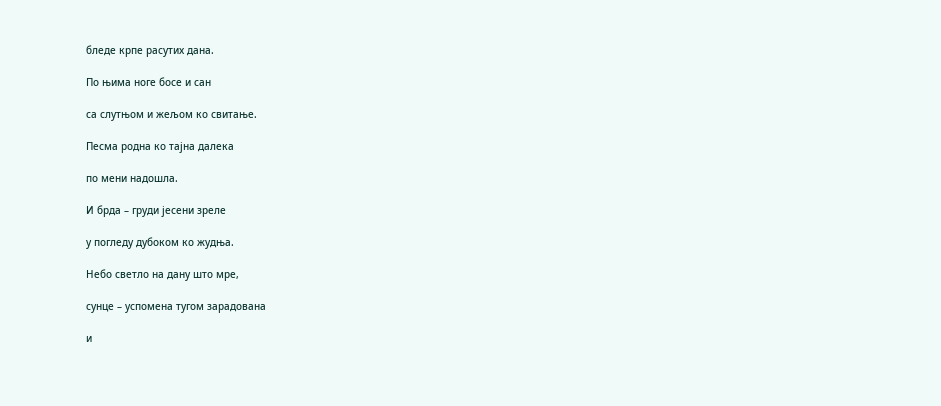бледе крпе расутих дана.

По њима ноге босе и сан

са слутњом и жељом ко свитање.

Песма родна ко тајна далека

по мени надошла.

И брда – груди јесени зреле

у погледу дубоком ко жудња.

Небо светло на дану што мре,

сунце – успомена тугом зарадована

и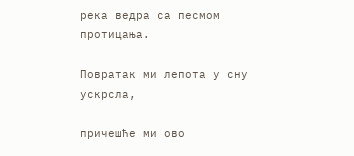река ведра са песмом протицања.

Повратак ми лепота у сну ускрсла,

причешће ми ово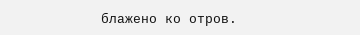блажено ко отров.